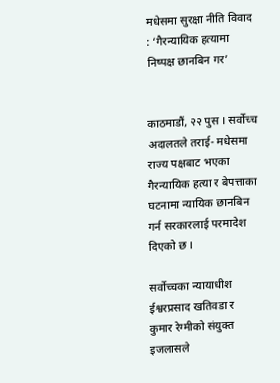मधेसमा सुरक्षा नीति विवाद : ‘गैरन्यायिक हत्यामा निष्पक्ष छानबिन गर’


काठमाडौं, २२ पुस । सर्वोच्च अदालतले तराई- मधेसमा राज्य पक्षबाट भएका गैरन्यायिक हत्या र बेपत्ताका घटनामा न्यायिक छानबिन गर्न सरकारलाई परमादेश दिएको छ ।

सर्वोच्चका न्यायाधीश ईश्वरप्रसाद खतिवडा र कुमार रेग्मीको संयुक्त इजलासले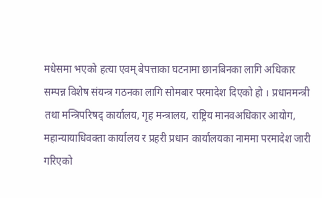मधेसमा भएको हत्या एवम् बेपत्ताका घटनामा छानबिनका लागि अधिकार सम्पन्न विशेष संयन्त्र गठनका लागि सोमबार परमादेश दिएको हो । प्रधानमन्त्री तथा मन्त्रिपरिषद् कार्यालय, गृह मन्त्रालय, राष्ट्रिय मानवअधिकार आयोग, महान्यायाधिवक्ता कार्यालय र प्रहरी प्रधान कार्यालयका नाममा परमादेश जारी गरिएको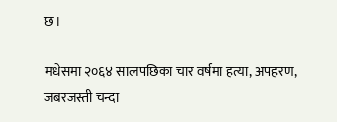छ।

मधेसमा २०६४ सालपछिका चार वर्षमा हत्या, अपहरण, जबरजस्ती चन्दा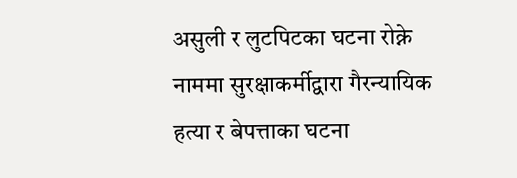असुली र लुटपिटका घटना रोक्ने नाममा सुरक्षाकर्मीद्वारा गैरन्यायिक हत्या र बेपत्ताका घटना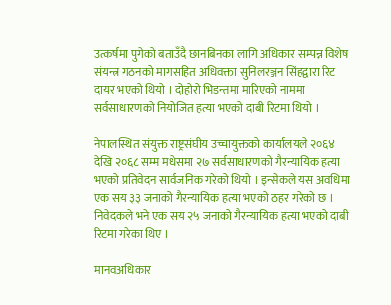उत्कर्षमा पुगेको बताउँदै छानबिनका लागि अधिकार सम्पन्न विशेष संयन्त्र गठनको मागसहित अधिवक्ता सुनिलरञ्जन सिंहद्वारा रिट दायर भएको थियो । दोहोरो भिडन्तमा मारिएको नाममा सर्वसाधारणको नियोजित हत्या भएको दाबी रिटमा थियो ।

नेपालस्थित संयुक्त राष्ट्रसंघीय उच्चायुक्तको कार्यालयले २०६४ देखि २०६८ सम्म मधेसमा २७ सर्वसाधारणको गैरन्यायिक हत्या भएको प्रतिवेदन सार्वजनिक गरेको थियो । इन्सेकले यस अवधिमा एक सय ३३ जनाको गैरन्यायिक हत्या भएको ठहर गरेको छ । निवेदकले भने एक सय २५ जनाको गैरन्यायिक हत्या भएको दाबी रिटमा गरेका थिए ।

मानवअधिकार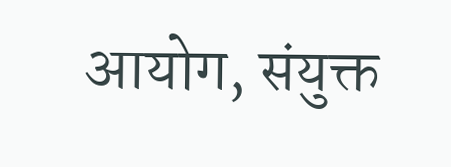आयोग, संयुक्त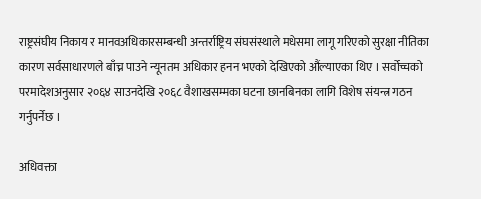राष्ट्रसंघीय निकाय र मानवअधिकारसम्बन्धी अन्तर्राष्ट्रिय संघसंस्थाले मधेसमा लागू गरिएको सुरक्षा नीतिका कारण सर्वसाधारणले बाँच्न पाउने न्यूनतम अधिकार हनन भएको देखिएको औंल्याएका थिए । सर्वोच्चको परमादेशअनुसार २०६४ साउनदेखि २०६८ वैशाखसम्मका घटना छानबिनका लागि विशेष संयन्त्र गठन गर्नुपर्नेछ ।

अधिवक्ता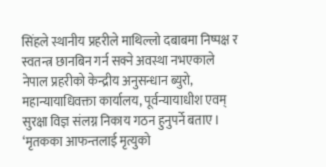सिंहले स्थानीय प्रहरीले माथिल्लो दबाबमा निष्पक्ष र स्वतन्त्र छानबिन गर्न सक्ने अवस्था नभएकाले नेपाल प्रहरीको केन्द्रीय अनुसन्धान ब्युरो, महान्यायाधिवक्ता कार्यालय, पूर्वन्यायाधीश एवम् सुरक्षा विज्ञ संलग्न निकाय गठन हुनुपर्ने बताए । ‘मृतकका आफन्तलाई मृत्युको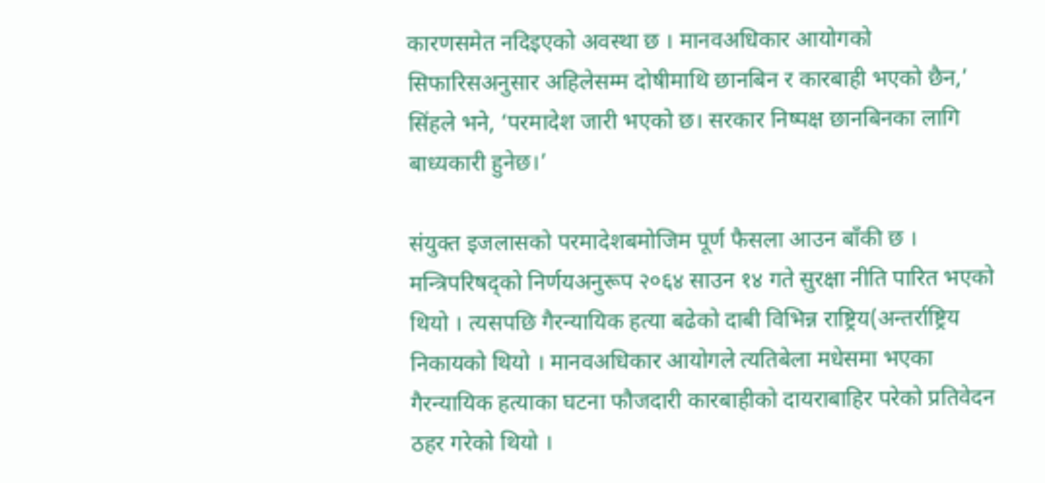कारणसमेत नदिइएको अवस्था छ । मानवअधिकार आयोगको सिफारिसअनुसार अहिलेसम्म दोषीमाथि छानबिन र कारबाही भएको छैन,’ सिंहले भने, ‘परमादेश जारी भएको छ। सरकार निष्पक्ष छानबिनका लागि बाध्यकारी हुनेछ।’

संयुक्त इजलासको परमादेशबमोजिम पूर्ण फैसला आउन बाँकी छ । मन्त्रिपरिषद्को निर्णयअनुरूप २०६४ साउन १४ गते सुरक्षा नीति पारित भएको थियो । त्यसपछि गैरन्यायिक हत्या बढेको दाबी विभिन्न राष्ट्रिय(अन्तर्राष्ट्रिय निकायको थियो । मानवअधिकार आयोगले त्यतिबेला मधेसमा भएका गैरन्यायिक हत्याका घटना फौजदारी कारबाहीको दायराबाहिर परेको प्रतिवेदन ठहर गरेको थियो ।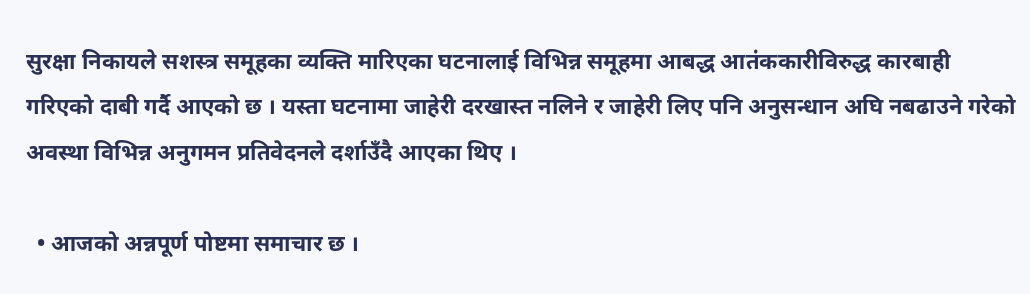सुरक्षा निकायले सशस्त्र समूहका व्यक्ति मारिएका घटनालाई विभिन्न समूहमा आबद्ध आतंककारीविरुद्ध कारबाही गरिएको दाबी गर्दै आएको छ । यस्ता घटनामा जाहेरी दरखास्त नलिने र जाहेरी लिए पनि अनुसन्धान अघि नबढाउने गरेको अवस्था विभिन्न अनुगमन प्रतिवेदनले दर्शाउँदै आएका थिए ।

  • आजको अन्नपूर्ण पोष्टमा समाचार छ ।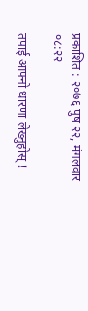प्रकाशित : २०७६ पुष २२, मंगलवार ०८:२२

तपाई आफ्नो धारणा लेख्नुहोस् !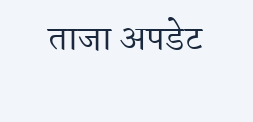ताजा अपडेट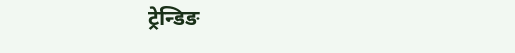ट्रेन्डिङ